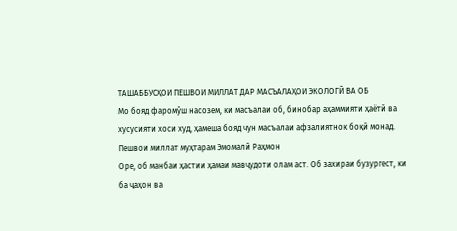ТАШАББУСҲОИ ПЕШВОИ МИЛЛАТ ДАР МАСЪАЛАҲОИ ЭКОЛОГӢ ВА ОБ
Мо бояд фаромӯш насозем, ки масъалаи об, бинобар аҳаммияти ҳаётӣ ва хусусияти хоси худ, ҳамеша бояд чун масъалаи афзалиятнок боқӣ монад.
Пешвои миллат муҳтарам Эмомалӣ Раҳмон
Оре, об манбаи ҳастии ҳамаи мавҷудоти олам аст. Об захираи бузургест, ки ба ҷаҳон ва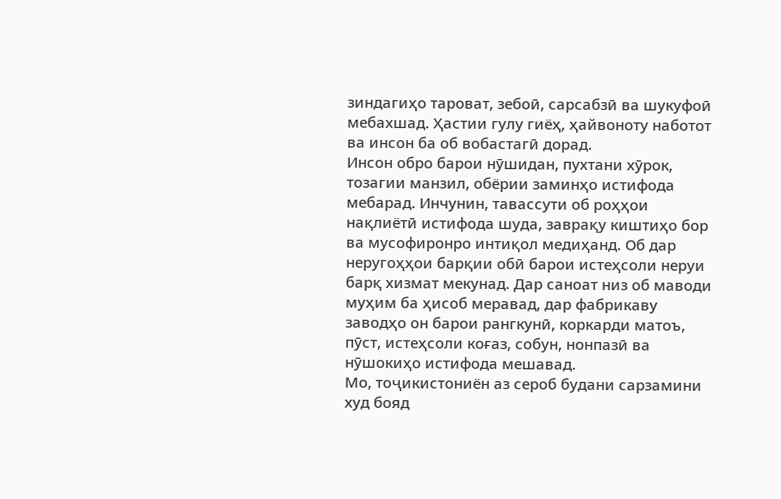зиндагиҳо тароват, зебоӣ, сарсабзӣ ва шукуфоӣ мебахшад. Ҳастии гулу гиёҳ, ҳайвоноту наботот ва инсон ба об вобастагӣ дорад.
Инсон обро барои нӯшидан, пухтани хӯрок, тозагии манзил, обёрии заминҳо истифода мебарад. Инчунин, тавассути об роҳҳои нақлиётӣ истифода шуда, заврақу киштиҳо бор ва мусофиронро интиқол медиҳанд. Об дар неругоҳҳои барқии обӣ барои истеҳсоли неруи барқ хизмат мекунад. Дар саноат низ об маводи муҳим ба ҳисоб меравад, дар фабрикаву заводҳо он барои рангкунӣ, коркарди матоъ, пӯст, истеҳсоли коғаз, собун, нонпазӣ ва нӯшокиҳо истифода мешавад.
Мо, тоҷикистониён аз сероб будани сарзамини худ бояд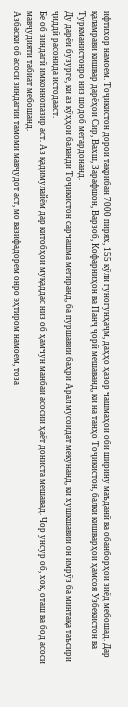ифтихор намоем. Тоҷикистон дорои тақрибан 7000 пирях, 155 кӯли гуногунҳаҷм, даҳҳо ҳазор чашмаҳои оби ширину маъданӣ ва обанборҳои зиёд мебошад. Дар қаламрави кишвар дарёҳои Сир, Вахш, Зарафшон, Варзоб, Кофарниҳон ва Панҷ ҷорӣ мешаванд, ки на танҳо Тоҷикистон, балки кишварҳои ҳамсоя Узбекистон ва Туркманистонро низ шодоб мегардонанд.
Ду дарёи бузурге, ки аз кӯҳҳои баланди Тоҷикистон сарчашма мегиранд, ба пуршавии баҳри Арал мусоидат мекунанд, ки хушкшавии он имрӯз ба минтақа таъсири ҷиддӣ расонида истодааст.
Бе об зиндагӣ имконнопазир аст. Аз қадимулайём дар китобҳои муқаддас низ об ҳамчун манбаи асосии ҳаёт дониста мешавад. Чор унсур об, хок, оташ ва бод асоси мавҷудияти табиат мебошанд.
Азбаски об асоси зиндагии тамоми мавҷудот аст, мо вазифадорем онро эҳтиром намоем, тоза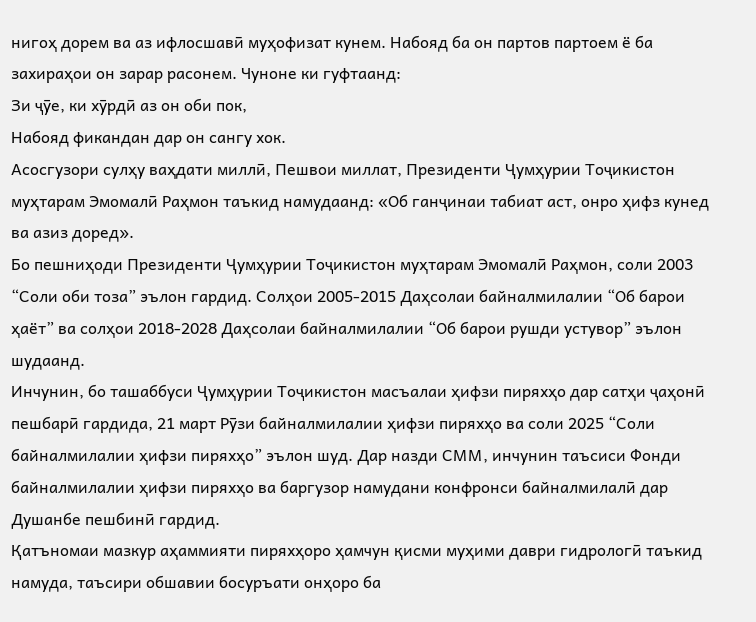нигоҳ дорем ва аз ифлосшавӣ муҳофизат кунем. Набояд ба он партов партоем ё ба захираҳои он зарар расонем. Чуноне ки гуфтаанд:
Зи ҷӯе, ки хӯрдӣ аз он оби пок,
Набояд фикандан дар он сангу хок.
Асосгузори сулҳу ваҳдати миллӣ, Пешвои миллат, Президенти Ҷумҳурии Тоҷикистон муҳтарам Эмомалӣ Раҳмон таъкид намудаанд: «Об ганҷинаи табиат аст, онро ҳифз кунед ва азиз доред».
Бо пешниҳоди Президенти Ҷумҳурии Тоҷикистон муҳтарам Эмомалӣ Раҳмон, соли 2003 “Соли оби тоза” эълон гардид. Солҳои 2005-2015 Даҳсолаи байналмилалии “Об барои ҳаёт” ва солҳои 2018-2028 Даҳсолаи байналмилалии “Об барои рушди устувор” эълон шудаанд.
Инчунин, бо ташаббуси Ҷумҳурии Тоҷикистон масъалаи ҳифзи пиряхҳо дар сатҳи ҷаҳонӣ пешбарӣ гардида, 21 март Рӯзи байналмилалии ҳифзи пиряхҳо ва соли 2025 “Соли байналмилалии ҳифзи пиряхҳо” эълон шуд. Дар назди СММ, инчунин таъсиси Фонди байналмилалии ҳифзи пиряхҳо ва баргузор намудани конфронси байналмилалӣ дар Душанбе пешбинӣ гардид.
Қатъномаи мазкур аҳаммияти пиряхҳоро ҳамчун қисми муҳими даври гидрологӣ таъкид намуда, таъсири обшавии босуръати онҳоро ба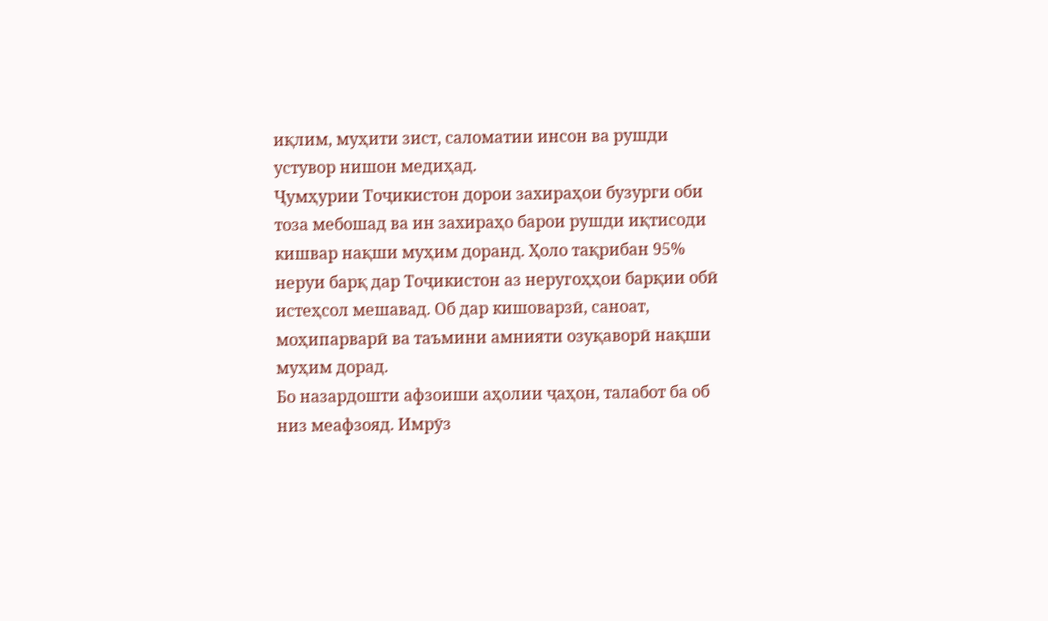иқлим, муҳити зист, саломатии инсон ва рушди устувор нишон медиҳад.
Ҷумҳурии Тоҷикистон дорои захираҳои бузурги оби тоза мебошад ва ин захираҳо барои рушди иқтисоди кишвар нақши муҳим доранд. Ҳоло тақрибан 95% неруи барқ дар Тоҷикистон аз неругоҳҳои барқии обӣ истеҳсол мешавад. Об дар кишоварзӣ, саноат, моҳипарварӣ ва таъмини амнияти озуқаворӣ нақши муҳим дорад.
Бо назардошти афзоиши аҳолии ҷаҳон, талабот ба об низ меафзояд. Имрӯз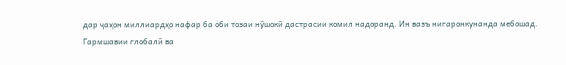дар ҷаҳон миллиардҳо нафар ба оби тозаи нӯшокӣ дастрасии комил надоранд. Ин вазъ нигаронкунанда мебошад.
Гармшавии глобалӣ ва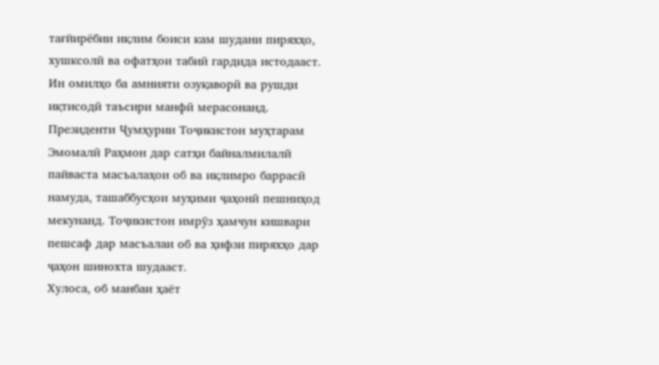тағйирёбии иқлим боиси кам шудани пиряхҳо, хушксолӣ ва офатҳои табиӣ гардида истодааст. Ин омилҳо ба амнияти озуқаворӣ ва рушди иқтисодӣ таъсири манфӣ мерасонанд.
Президенти Ҷумҳурии Тоҷикистон муҳтарам Эмомалӣ Раҳмон дар сатҳи байналмилалӣ пайваста масъалаҳои об ва иқлимро баррасӣ намуда, ташаббусҳои муҳими ҷаҳонӣ пешниҳод мекунанд. Тоҷикистон имрӯз ҳамчун кишвари пешсаф дар масъалаи об ва ҳифзи пиряхҳо дар ҷаҳон шинохта шудааст.
Хулоса, об манбаи ҳаёт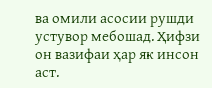ва омили асосии рушди устувор мебошад. Ҳифзи он вазифаи ҳар як инсон аст.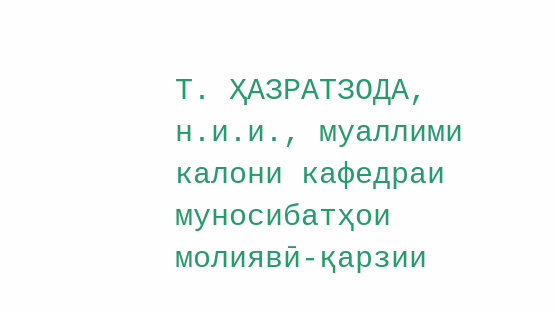Т. ҲАЗРАТЗОДА,
н.и.и., муаллими калони кафедраи муносибатҳои молиявӣ-қарзии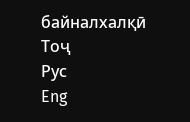байналхалқӣ
Тоҷ
Рус
Eng